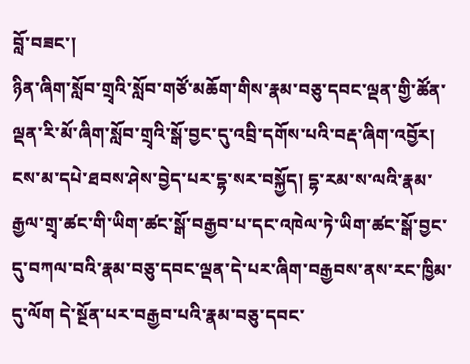བློ་བཟང་།
ཉིན་ཞིག་སློབ་གྲྭའི་སློབ་གཙོ་མཆོག་གིས་རྣམ་བཅུ་དབང་ལྡན་གྱི་ཚོན་ལྡན་རི་མོ་ཞིག་སློབ་གྲྭའི་སྒོ་བྱང་དུ་འབྲི་དགོས་པའི་བརྡ་ཞིག་འབྱོར། ངས་མ་དཔེ་ཐབས་ཤེས་བྱེད་པར་དྷ་སར་བསྐྱོད། དྷ་རམ་ས་ལའི་རྣམ་རྒྱལ་གྲྭ་ཚང་གི་ཡིག་ཚང་སྒོ་བརྒྱབ་པ་དང་འཁེལ་ཏེ་ཡིག་ཚང་སྒོ་བྱང་དུ་བཀལ་བའི་རྣམ་བཅུ་དབང་ལྡན་དེ་པར་ཞིག་བརྒྱབས་ནས་རང་ཁྱིམ་དུ་ལོག དེ་སྔོན་པར་བརྒྱབ་པའི་རྣམ་བཅུ་དབང་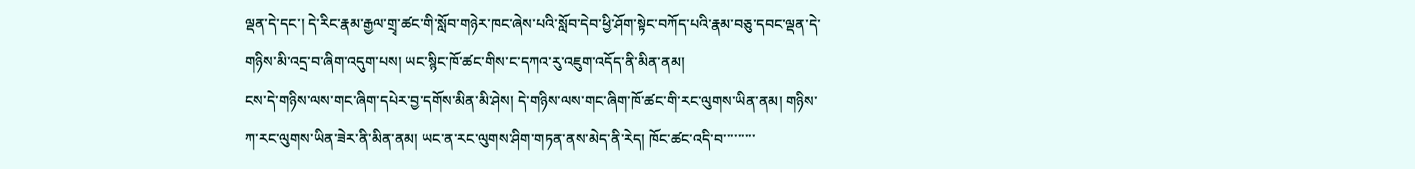ལྡན་དེ་དང་། དེ་རིང་རྣམ་རྒྱལ་གྲྭ་ཚང་གི་སློབ་གཉེར་ཁང་ཞེས་པའི་སློབ་དེབ་ཕྱི་ཤོག་སྟེང་བཀོད་པའི་རྣམ་བཅུ་དབང་ལྡན་དེ་གཉིས་མི་འདྲ་བ་ཞིག་འདུག་པས། ཡང་སྙིང་ཁོ་ཚང་གིས་ང་དཀའ་རུ་འཇུག་འདོད་ནི་མིན་ནམ།
ངས་དེ་གཉིས་ལས་གང་ཞིག་དཔེར་བྱ་དགོས་མིན་མི་ཤེས། དེ་གཉིས་ལས་གང་ཞིག་ཁོ་ཚང་གི་རང་ལུགས་ཡིན་ནམ། གཉིས་ཀ་རང་ལུགས་ཡིན་ཟེར་ནི་མིན་ནམ། ཡང་ན་རང་ལུགས་ཤིག་གཏན་ནས་མེད་ནི་རེད། ཁོང་ཚང་འདི་བ་་་་་་་་་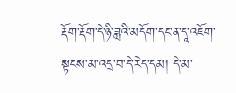རྡོག་རྡོག་དེ་ཉི་ཟླའི་མདོག་དང་ན་དཱ་འཇོག་སྟངས་མ་འདྲ་བ་དེ་རེད་དམ། དེ་མ་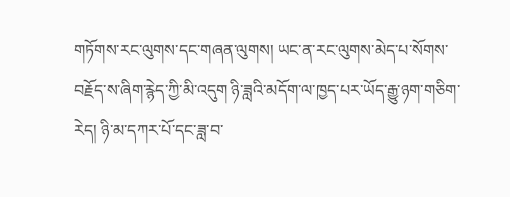གཏོགས་རང་ལུགས་དང་གཞན་ལུགས། ཡང་ན་རང་ལུགས་མེད་པ་སོགས་བརྗོད་ས་ཞིག་རྙེད་ཀྱི་མི་འདུག ཉི་ཟླའི་མདོག་ལ་ཁྱད་པར་ཡོད་རྒྱུ་ཉག་གཅིག་རེད། ཉི་མ་དཀར་པོ་དང་ཟླ་བ་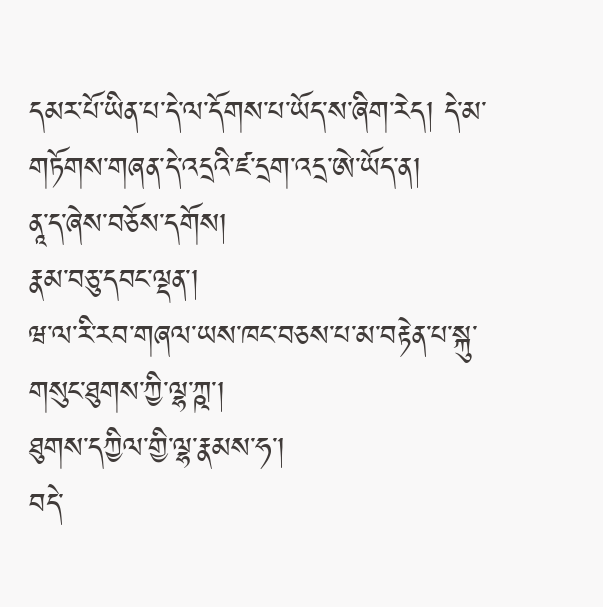དམར་པོ་ཡིན་པ་དེ་ལ་དོགས་པ་ཡོད་ས་ཞིག་རེད། དེ་མ་གཏོགས་གཞན་དེ་འདྲའི་ཛ་དྲག་འདྲ་ཨེ་ཡོད་ན།
ནཱ་ད་ཞེས་བཅོས་དགོས།
རྣམ་བཅུ་དབང་ལྡན་།
ཝ་ལ་རི་རབ་གཞལ་ཡས་ཁང་བཅས་པ་མ་བརྟེན་པ་སྐུ་གསུང་ཐུགས་ཀྱི་ལྷ་ཀྵ་།
ཐུགས་དཀྱིལ་གྱི་ལྷ་རྣམས་ཧ་།
བདེ་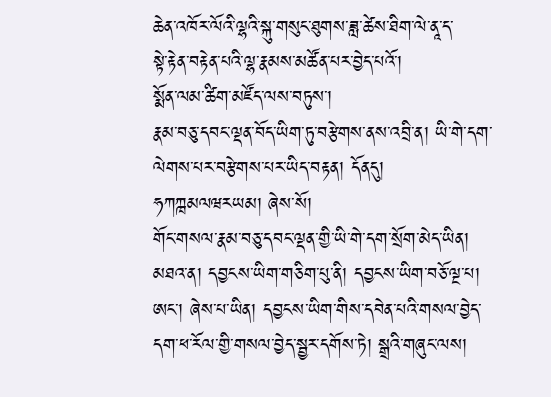ཆེན་འཁོར་ལོའི་ལྷའི་སྐུ་གསུང་ཐུགས་ཟླ་ཚེས་ཐིག་ལེ་ནཱ་ད་
སྟེ་རྟེན་བརྟེན་པའི་ལྷ་རྣམས་མཚོན་པར་བྱེད་པའོ་།
སྨོན་ལམ་ཚིག་མཛོད་ལས་བཏུས་།
རྣམ་བཅུ་དབང་ལྡན་བོད་ཡིག་ཏུ་བརྩེགས་ནས་འབྲི་ན། ཡི་གེ་དག་ལེགས་པར་བརྩེགས་པར་ཡིད་བརྟན། དོནདུ། ཧཀཀྑམལཝརཡམ། ཞེས་སོ།
གོང་གསལ་རྣམ་བཅུ་དབང་ལྡན་གྱི་ཡི་གེ་དག་སྲོག་མེད་ཡིན། མཐའ་ན། དབྱངས་ཡིག་གཅིག་པུ་ནི། དབྱངས་ཡིག་བཅོ་ལྔ་པ། ཨང་། ཞེས་པ་ཡིན། དབྱངས་ཡིག་གིས་དབེན་པའི་གསལ་བྱེད་དག་ཕ་རོལ་གྱི་གསལ་བྱེད་སྦྱར་དགོས་ཏེ། སྒྲའི་གཞུང་ལས།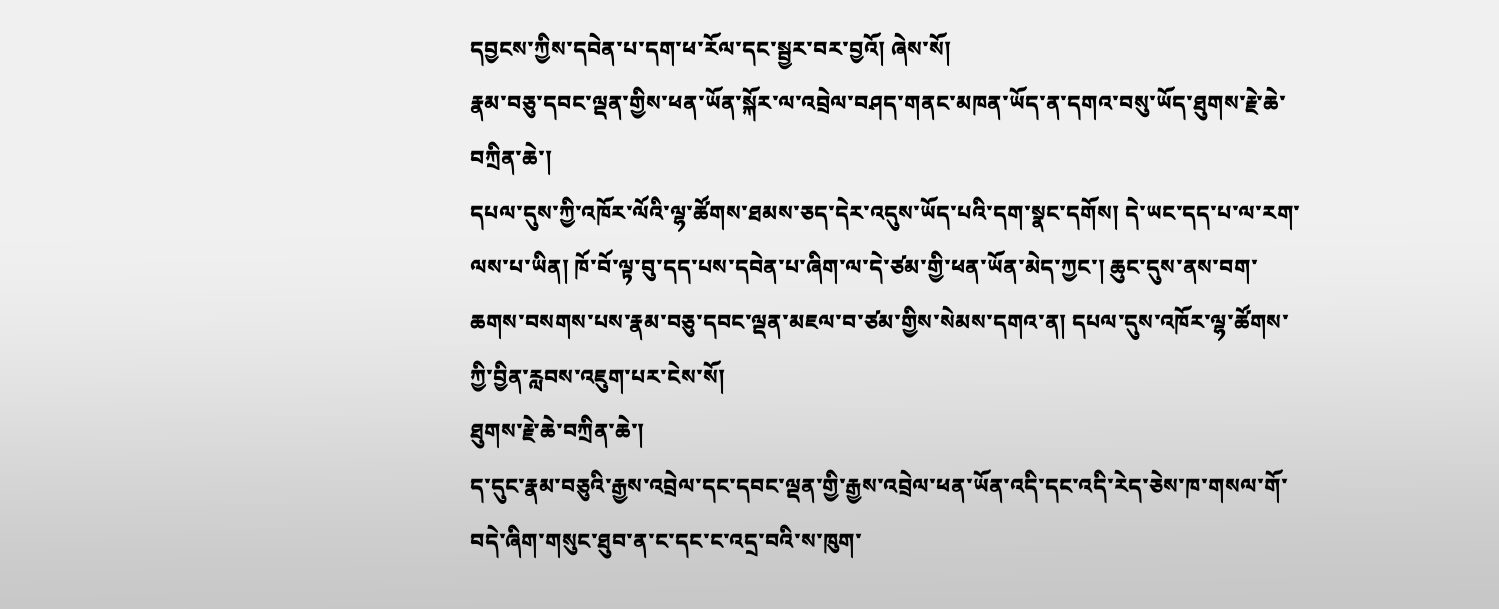དབྱངས་ཀྱིས་དབེན་པ་དག་ཕ་རོལ་དང་སྦྱར་བར་བྱའོ། ཞེས་སོ།
རྣམ་བཅུ་དབང་ལྡན་གྱིས་ཕན་ཡོན་སྐོར་ལ་འབྲེལ་བཤད་གནང་མཁན་ཡོད་ན་དགའ་བསུ་ཡོད་ཐུགས་རྗེ་ཆེ་བཀྲིན་ཆེ་།
དཔལ་དུས་ཀྱི་འཁོར་ལོའི་ལྷ་ཚོགས་ཐམས་ཅད་དེར་འདུས་ཡོད་པའི་དག་སྣང་དགོས། དེ་ཡང་དད་པ་ལ་རག་ལས་པ་ཡིན། ཁོ་བོ་ལྟ་བུ་དད་པས་དབེན་པ་ཞིག་ལ་དེ་ཙམ་གྱི་ཕན་ཡོན་མེད་ཀྱང་། ཆུང་དུས་ནས་བག་ཆགས་བསགས་པས་རྣམ་བཅུ་དབང་ལྡན་མཇལ་བ་ཙམ་གྱིས་སེམས་དགའ་ན། དཔལ་དུས་འཁོར་ལྷ་ཚོགས་ཀྱི་བྱིན་རླབས་འཇུག་པར་ངེས་སོ།
ཐུགས་རྗེ་ཆེ་བཀྲིན་ཆེ་།
ད་དུང་རྣམ་བཅུའི་རྒྱས་འབྲེལ་དང་དབང་ལྡན་གྱི་རྒྱས་འབྲེལ་ཕན་ཡོན་འདི་དང་འདི་རེད་ཅེས་ཁ་གསལ་གོ་བདེ་ཞིག་གསུང་ཐུབ་ན་ང་དང་ང་འདྲ་བའི་ས་ཁུག་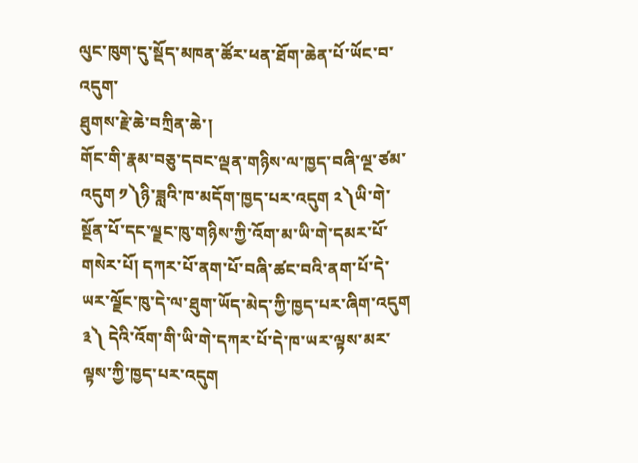ལུང་ཁུག་དུ་སྡོད་མཁན་ཚོར་ཕན་ཐོག་ཆེན་པོ་ཡོང་བ་འདུག་
ཐུགས་རྗེ་ཆེ་བཀྲིན་ཆེ་།
གོང་གི་རྣམ་བཅུ་དབང་ལྡན་གཉིས་ལ་ཁྱད་བཞི་ལྔ་ཙམ་འདུག ༡༽ཉི་ཟླའི་ཁ་མདོག་ཁྱད་པར་འདུག ༢༽ཡི་གེ་སྔོན་པོ་དང་ལྗང་ཁུ་གཉིས་ཀྱི་འོག་མ་ཡི་གེ་དམར་པོ་གསེར་པོ། དཀར་པོ་ནག་པོ་བཞི་ཚང་བའི་ནག་པོ་དེ་ཡར་ལྗོང་ཁུ་དེ་ལ་ཐུག་ཡོད་མེད་ཀྱི་ཁྱད་པར་ཞིག་འདུག ༣༽ དེའི་འོག་གི་ཡི་གེ་དཀར་པོ་དེ་ཁ་ཡར་ལྟས་མར་ལྟས་ཀྱི་ཁྱད་པར་འདུག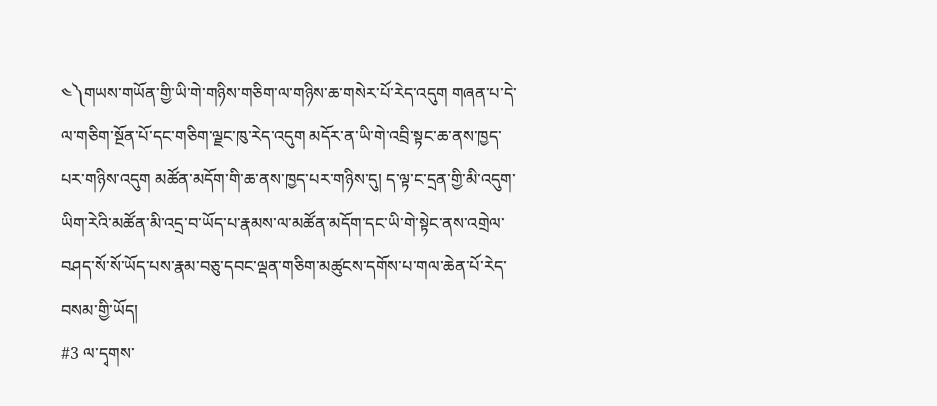༤༽གཡས་གཡོན་གྱི་ཡི་གེ་གཉིས་གཅིག་ལ་གཉིས་ཆ་གསེར་པོ་རེད་འདུག གཞན་པ་དེ་ལ་གཅིག་སྔོན་པོ་དང་གཅིག་ལྗང་ཁུ་རེད་འདུག མདོར་ན་ཡི་གེ་འབྲི་སྟང་ཆ་ནས་ཁྱད་པར་གཉིས་འདུག མཚོན་མདོག་གི་ཆ་ནས་ཁྱད་པར་གཉིས་དུ། ད་ལྟ་ང་དྲན་གྱི་མི་འདུག་ ཡིག་རེའི་མཚོན་མི་འདྲ་བ་ཡོད་པ་རྣམས་ལ་མཚོན་མདོག་དང་ཡི་གེ་སྟེང་ནས་འགྲེལ་བཤད་སོ་སོ་ཡོད་པས་རྣམ་བཅུ་དབང་ལྡན་གཅིག་མཚུངས་དགོས་པ་གལ་ཆེན་པོ་རེད་བསམ་གྱི་ཡོད།
#3 ལ་དྭགས་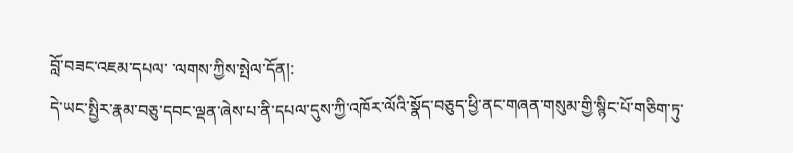བློ་བཟང་འཇམ་དཔལ་ ་ལགས་ཀྱིས་སྤེལ་དོན།:
དེ་ཡང་སྤྱིར་རྣམ་བཅུ་དབང་ལྡན་ཞེས་པ་ནི་དཔལ་དུས་ཀྱི་འཁོར་ལོའི་སྣོད་བཅུད་ཕྱི་ནང་གཞན་གསུམ་གྱི་སྙིང་པོ་གཅིག་ཏུ་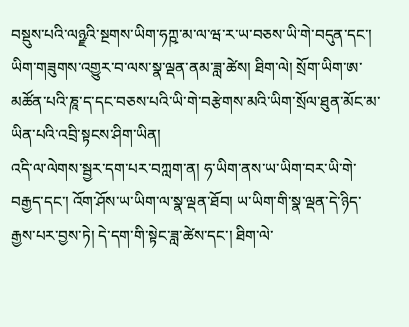བསྡུས་པའི་ལཉྫའི་སྔགས་ཡིག་ཧཀྵ་མ་ལ་ཝ་ར་ཡ་བཅས་ཡི་གེ་བདུན་དང་། ཡིག་གཟུགས་འགྱུར་བ་ལས་སྣ་ལྡན་ནམ་ཟླ་ཚེས། ཐིག་ལེ། སྲོག་ཡིག་ཨ་མཚོན་པའི་ཎཱ་ད་དང་བཅས་པའི་ཡི་གེ་བརྩེགས་མའི་ཡིག་སྲོལ་ཐུན་མོང་མ་ཡིན་པའི་འབྲི་སྟངས་ཤིག་ཡིན།
འདི་ལ་ལེགས་སྦྱར་དག་པར་བཀླག་ན། ཧ་ཡིག་ནས་ཡ་ཡིག་བར་ཡི་གེ་བརྒྱད་དང་། འོག་ཤོས་ཡ་ཡིག་ལ་སྣ་ལྡན་ཐོབ། ཡ་ཡིག་གི་སྣ་ལྡན་དེ་ཉིད་རྒྱས་པར་བྱས་ཏེ། དེ་དག་གི་སྟེང་ཟླ་ཚེས་དང་། ཐིག་ལེ་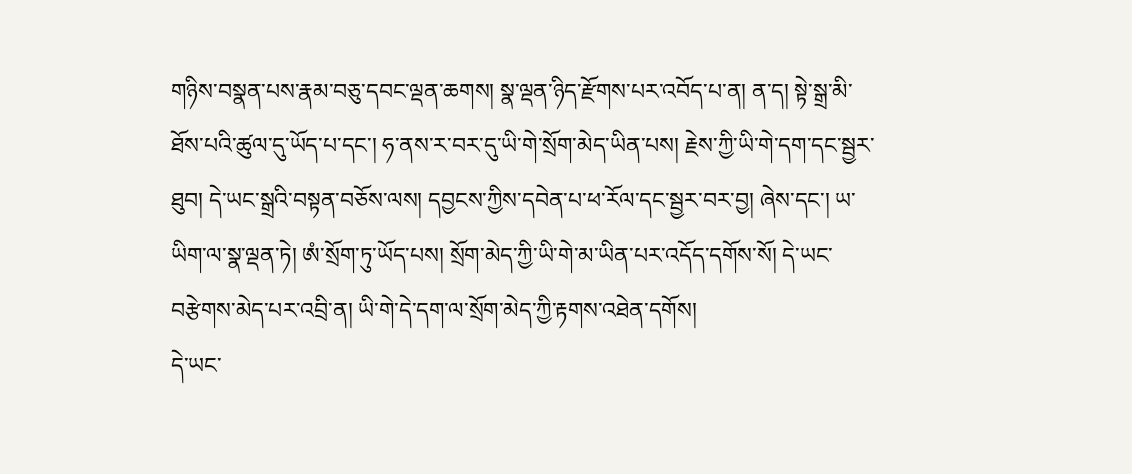གཉིས་བསྣན་པས་རྣམ་བཅུ་དབང་ལྡན་ཆགས། སྣ་ལྡན་ཉིད་རྫོགས་པར་འབོད་པ་ན། ན་ད། སྟེ་སྒྲ་མི་ཐོས་པའི་ཚུལ་དུ་ཡོད་པ་དང་། ཧ་ནས་ར་བར་དུ་ཡི་གེ་སྲོག་མེད་ཡིན་པས། རྗེས་ཀྱི་ཡི་གེ་དག་དང་སྦྱར་ཐུབ། དེ་ཡང་སྒྲའི་བསྟན་བཅོས་ལས། དབྱངས་ཀྱིས་དབེན་པ་ཕ་རོལ་དང་སྦྱར་བར་བྱ། ཞེས་དང་། ཡ་ཡིག་ལ་སྣ་ལྡན་ཏེ། ཨཾ་སྲོག་ཏུ་ཡོད་པས། སྲོག་མེད་ཀྱི་ཡི་གེ་མ་ཡིན་པར་འདོད་དགོས་སོ། དེ་ཡང་བརྩེགས་མེད་པར་འབྲི་ན། ཡི་གེ་དེ་དག་ལ་སྲོག་མེད་ཀྱི་རྟགས་འཐེན་དགོས།
དེ་ཡང་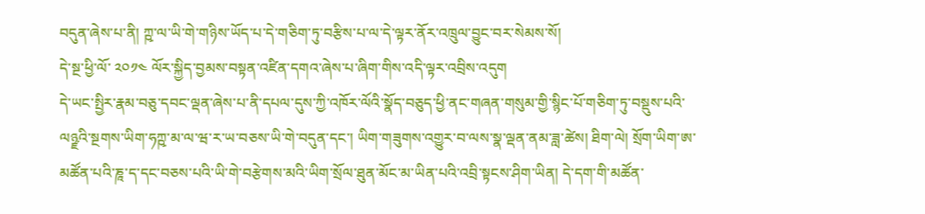བདུན་ཞེས་པ་ནི། ཀྵ་ལ་ཡི་གེ་གཉིས་ཡོད་པ་དེ་གཅིག་ཏུ་བརྩིས་པ་ལ་དེ་ལྟར་ནོར་འཁྲུལ་བྱུང་བར་སེམས་སོ།
དེ་སྔ་ཕྱི་ལོ་ ༢༠༡༤ ལོར་སྐྱིད་བྱམས་བསྟན་འཛིན་དགའ་ཞེས་པ་ཞིག་གིས་འདི་ལྟར་འབྲིས་འདུག
དེ་ཡང་སྤྱིར་རྣམ་བཅུ་དབང་ལྡན་ཞེས་པ་ནི་དཔལ་དུས་ཀྱི་འཁོར་ལོའི་སྣོད་བཅུད་ཕྱི་ནང་གཞན་གསུམ་གྱི་སྙིང་པོ་གཅིག་ཏུ་བསྡུས་པའི་ལཉྫའི་སྔགས་ཡིག་ཧཀྵ་མ་ལ་ཝ་ར་ཡ་བཅས་ཡི་གེ་བདུན་དང་། ཡིག་གཟུགས་འགྱུར་བ་ལས་སྣ་ལྡན་ནམ་ཟླ་ཚེས། ཐིག་ལེ། སྲོག་ཡིག་ཨ་མཚོན་པའི་ཎཱ་ད་དང་བཅས་པའི་ཡི་གེ་བརྩེགས་མའི་ཡིག་སྲོལ་ཐུན་མོང་མ་ཡིན་པའི་འབྲི་སྟངས་ཤིག་ཡིན། དེ་དག་གི་མཚོན་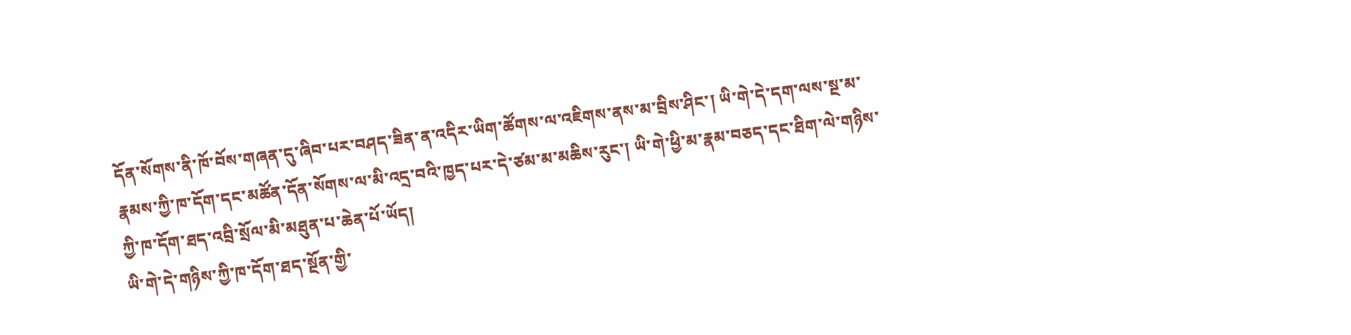དོན་སོགས་ནི་ཁོ་བོས་གཞན་དུ་ཞིབ་པར་བཤད་ཟིན་ན་འདིར་ཡིག་ཚོགས་ལ་འཇིགས་ནས་མ་བྲིས་ཤིང་། ཡི་གེ་དེ་དག་ལས་སྔ་མ་རྣམས་ཀྱི་ཁ་དོག་དང་མཚོན་དོན་སོགས་ལ་མི་འདྲ་བའི་ཁྱད་པར་དེ་ཙམ་མ་མཆིས་རུང་། ཡི་གེ་ཕྱི་མ་རྣམ་བཅད་དང་ཐིག་ལེ་གཉིས་ཀྱི་ཁ་དོག་ཐད་འབྲི་སྲོལ་མི་མཐུན་པ་ཆེན་པོ་ཡོད།
ཡི་གེ་དེ་གཉིས་ཀྱི་ཁ་དོག་ཐད་སྔོན་གྱི་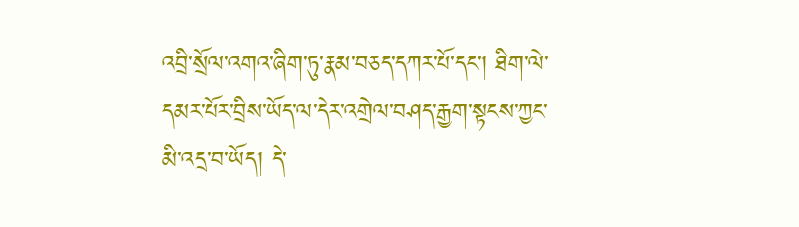འབྲི་སྲོལ་འགའ་ཞིག་ཏུ་རྣམ་བཅད་དཀར་པོ་དང་། ཐིག་ལེ་དམར་པོར་བྲིས་ཡོད་ལ་དེར་འགྲེལ་བཤད་རྒྱག་སྟངས་ཀྱང་མི་འདྲ་བ་ཡོད། དེ་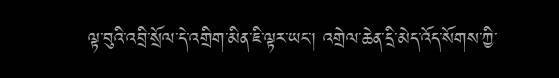ལྟ་བུའི་འབྲི་སྲོལ་དེ་འགྲིག་མིན་ཇི་ལྟར་ཡང་། འགྲེལ་ཆེན་དྲི་མེད་འོད་སོགས་ཀྱི་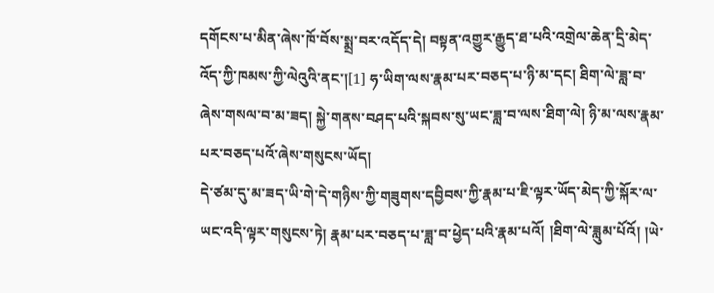དགོངས་པ་མིན་ཞེས་ཁོ་བོས་སྨྲ་བར་འདོད་དེ། བསྟན་འགྱུར་རྒྱུད་ཐ་པའི་འགྲེལ་ཆེན་དྲི་མེད་འོད་ཀྱི་ཁམས་ཀྱི་ལེའུའི་ནང་།[1] ཧ་ཡིག་ལས་རྣམ་པར་བཅད་པ་ཉི་མ་དང། ཐིག་ལེ་ཟླ་བ་ཞེས་གསལ་བ་མ་ཟད། སྐྱེ་གནས་བཤད་པའི་སྐབས་སུ་ཡང་ཟླ་བ་ལས་ཐིག་ལེ། ཉི་མ་ལས་རྣམ་པར་བཅད་པའོ་ཞེས་གསུངས་ཡོད།
དེ་ཙམ་དུ་མ་ཟད་ཡི་གེ་དེ་གཉིས་ཀྱི་གཟུགས་དབྱིབས་ཀྱི་རྣམ་པ་ཇི་ལྟར་ཡོད་མེད་ཀྱི་སྐོར་ལ་ཡང་འདི་ལྟར་གསུངས་ཏེ། རྣམ་པར་བཅད་པ་ཟླ་བ་ཕྱེད་པའི་རྣམ་པའོ། །ཐིག་ལེ་ཟླུམ་པོའོ། །ཡེ་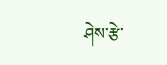ཤེས་རྩེ་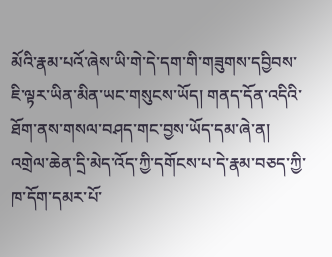མོའི་རྣམ་པའོ་ཞེས་ཡི་གེ་དེ་དག་གི་གཟུགས་དབྱིབས་ཇི་ལྟར་ཡིན་མིན་ཡང་གསུངས་ཡོད། གནད་དོན་འདིའི་ཐོག་ནས་གསལ་བཤད་གང་བྱས་ཡོད་དམ་ཞེ་ན། འགྲེལ་ཆེན་དྲི་མེད་འོད་ཀྱི་དགོངས་པ་དེ་རྣམ་བཅད་ཀྱི་ཁ་དོག་དམར་པོ་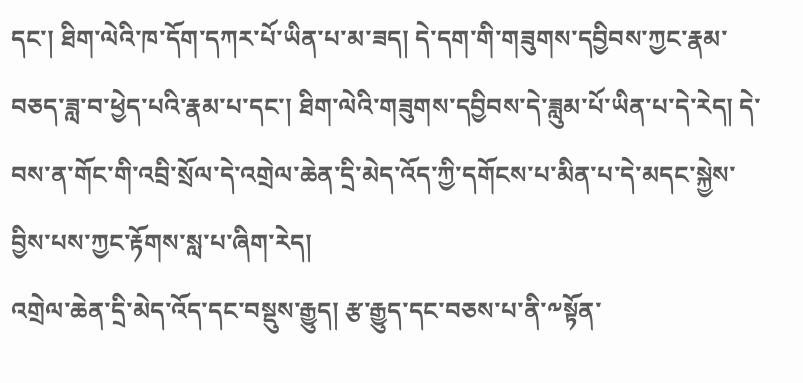དང་། ཐིག་ལེའི་ཁ་དོག་དཀར་པོ་ཡིན་པ་མ་ཟད། དེ་དག་གི་གཟུགས་དབྱིབས་ཀྱང་རྣམ་བཅད་ཟླ་བ་ཕྱེད་པའི་རྣམ་པ་དང་། ཐིག་ལེའི་གཟུགས་དབྱིབས་དེ་ཟླུམ་པོ་ཡིན་པ་དེ་རེད། དེ་བས་ན་གོང་གི་འབྲི་སྲོལ་དེ་འགྲེལ་ཆེན་དྲི་མེད་འོད་ཀྱི་དགོངས་པ་མིན་པ་དེ་མདང་སྐྱེས་བྱིས་པས་ཀྱང་རྟོགས་སླ་པ་ཞིག་རེད།
འགྲེལ་ཆེན་དྲི་མེད་འོད་དང་བསྡུས་རྒྱུད། རྩ་རྒྱུད་དང་བཅས་པ་ནི་༸སྟོན་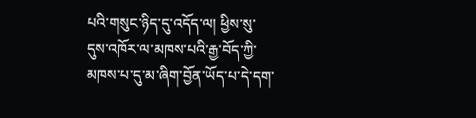པའི་གསུང་ཉིད་དུ་འདོད་ལ། ཕྱིས་སུ་དུས་འཁོར་ལ་མཁས་པའི་རྒྱ་བོད་ཀྱི་མཁས་པ་དུ་མ་ཞིག་བྱོན་ཡོད་པ་དེ་དག་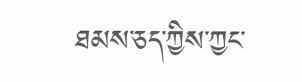ཐམས་ཅད་ཀྱིས་ཀྱང་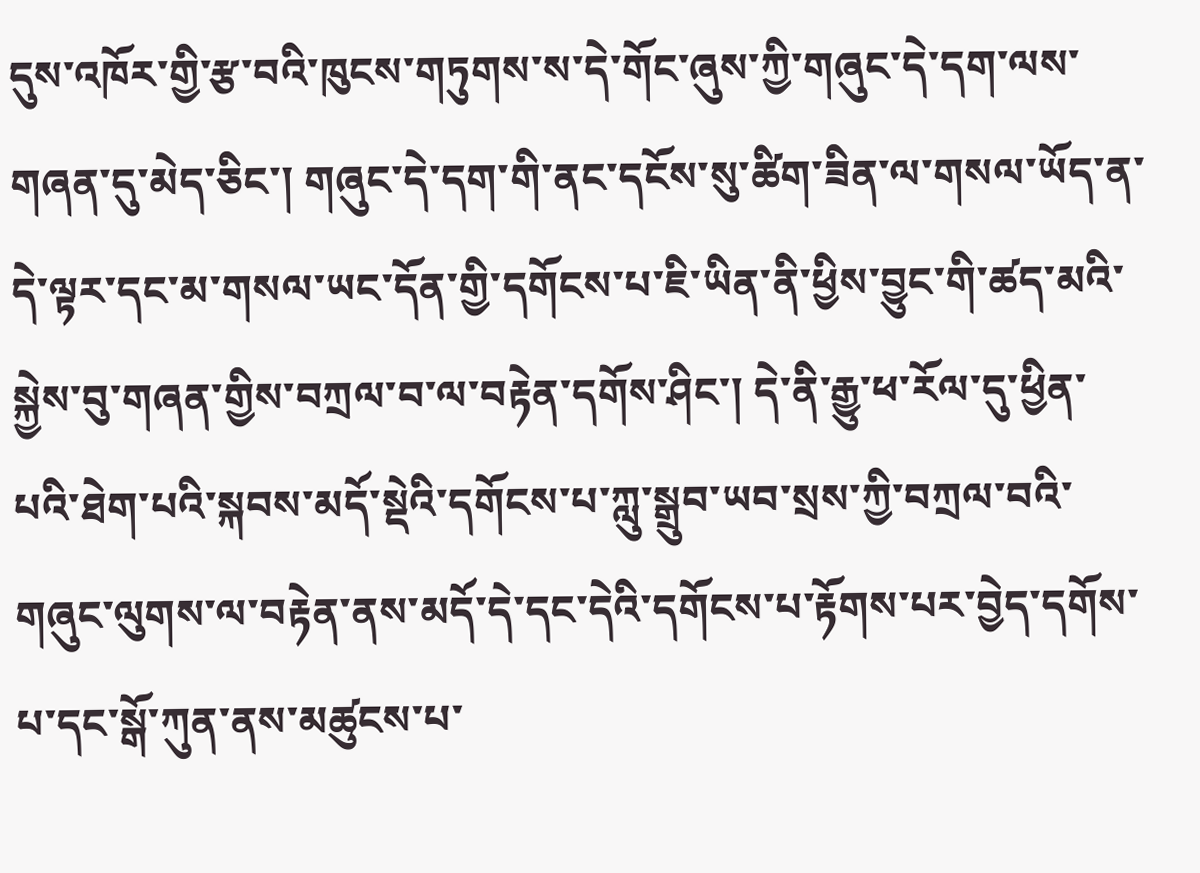དུས་འཁོར་གྱི་རྩ་བའི་ཁུངས་གཏུགས་ས་དེ་གོང་ཞུས་ཀྱི་གཞུང་དེ་དག་ལས་གཞན་དུ་མེད་ཅིང་། གཞུང་དེ་དག་གི་ནང་དངོས་སུ་ཚིག་ཟིན་ལ་གསལ་ཡོད་ན་དེ་ལྟར་དང་མ་གསལ་ཡང་དོན་གྱི་དགོངས་པ་ཇི་ཡིན་ནི་ཕྱིས་བྱུང་གི་ཚད་མའི་སྐྱེས་བུ་གཞན་གྱིས་བཀྲལ་བ་ལ་བརྟེན་དགོས་ཤིང་། དེ་ནི་རྒྱུ་ཕ་རོལ་དུ་ཕྱིན་པའི་ཐེག་པའི་སྐབས་མདོ་སྡེའི་དགོངས་པ་ཀླུ་སྒྲུབ་ཡབ་སྲས་ཀྱི་བཀྲལ་བའི་གཞུང་ལུགས་ལ་བརྟེན་ནས་མདོ་དེ་དང་དེའི་དགོངས་པ་རྟོགས་པར་བྱེད་དགོས་པ་དང་སྒོ་ཀུན་ནས་མཚུངས་པ་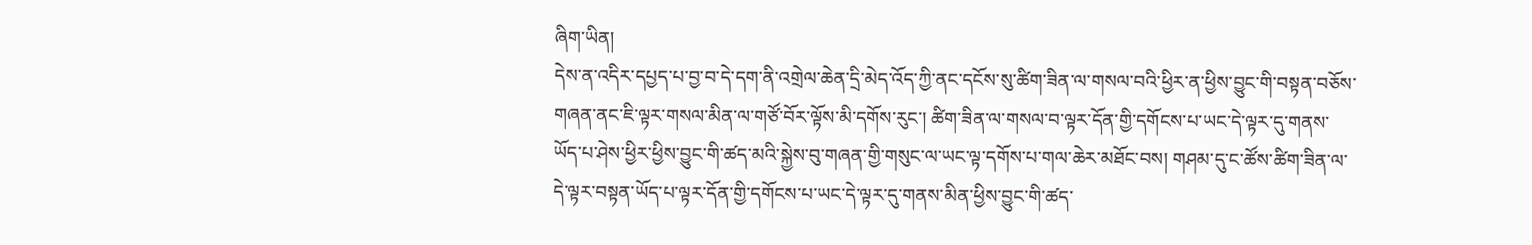ཞིག་ཡིན།
དེས་ན་འདིར་དཔྱད་པ་བྱ་བ་དེ་དག་ནི་འགྲེལ་ཆེན་དྲི་མེད་འོད་ཀྱི་ནང་དངོས་སུ་ཚིག་ཟིན་ལ་གསལ་བའི་ཕྱིར་ན་ཕྱིས་བྱུང་གི་བསྟན་བཅོས་གཞན་ནང་ཇི་ལྟར་གསལ་མིན་ལ་གཙོ་བོར་ལྟོས་མི་དགོས་རུང་། ཚིག་ཟིན་ལ་གསལ་བ་ལྟར་དོན་གྱི་དགོངས་པ་ཡང་དེ་ལྟར་དུ་གནས་ཡོད་པ་ཤེས་ཕྱིར་ཕྱིས་བྱུང་གི་ཚད་མའི་སྐྱེས་བུ་གཞན་གྱི་གསུང་ལ་ཡང་ལྟ་དགོས་པ་གལ་ཆེར་མཐོང་བས། གཤམ་དུ་ང་ཚོས་ཚིག་ཟིན་ལ་དེ་ལྟར་བསྟན་ཡོད་པ་ལྟར་དོན་གྱི་དགོངས་པ་ཡང་དེ་ལྟར་དུ་གནས་མིན་ཕྱིས་བྱུང་གི་ཚད་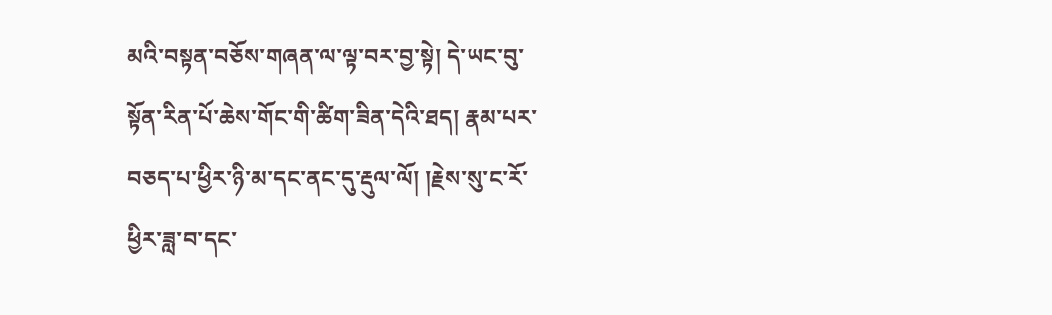མའི་བསྟན་བཅོས་གཞན་ལ་ལྟ་བར་བྱ་སྟེ། དེ་ཡང་བུ་སྟོན་རིན་པོ་ཆེས་གོང་གི་ཚིག་ཟིན་དེའི་ཐད། རྣམ་པར་བཅད་པ་ཕྱིར་ཉི་མ་དང་ནང་དུ་རྡུལ་ལོ། །རྗེས་སུ་ང་རོ་ཕྱིར་ཟླ་བ་དང་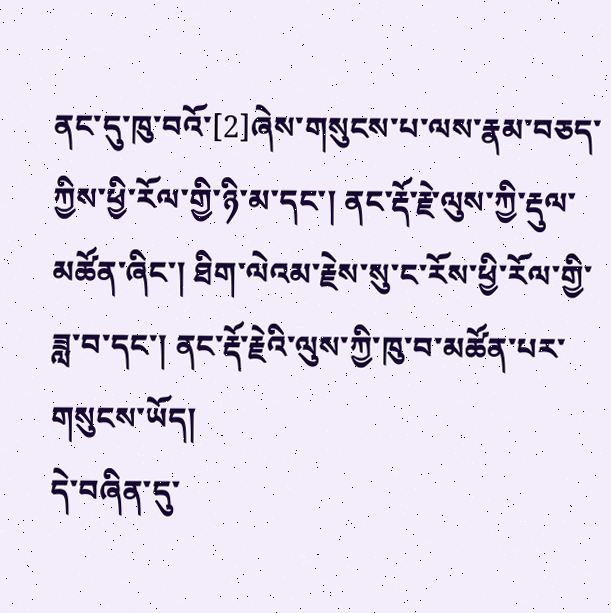ནང་དུ་ཁུ་བའོ་[2]ཞེས་གསུངས་པ་ལས་རྣམ་བཅད་ཀྱིས་ཕྱི་རོལ་གྱི་ཉི་མ་དང་། ནང་རྡོ་རྗེ་ལུས་ཀྱི་རྡུལ་མཚོན་ཞིང་། ཐིག་ལེའམ་རྗེས་སུ་ང་རོས་ཕྱི་རོལ་གྱི་ཟླ་བ་དང་། ནང་རྡོ་རྗེའི་ལུས་ཀྱི་ཁུ་བ་མཚོན་པར་གསུངས་ཡོད།
དེ་བཞིན་དུ་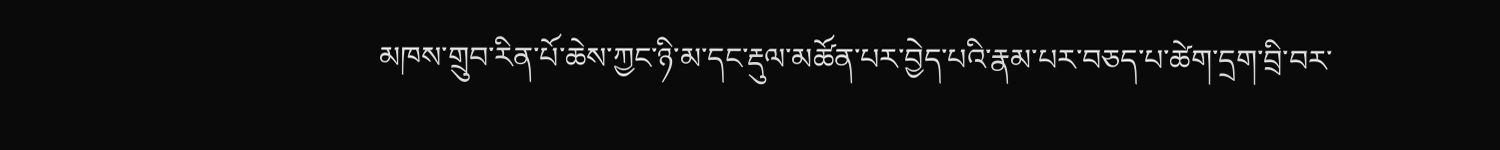མཁས་གྲུབ་རིན་པོ་ཆེས་ཀྱང་ཉི་མ་དང་རྡུལ་མཚོན་པར་བྱེད་པའི་རྣམ་པར་བཅད་པ་ཚེག་དྲག་བྲི་བར་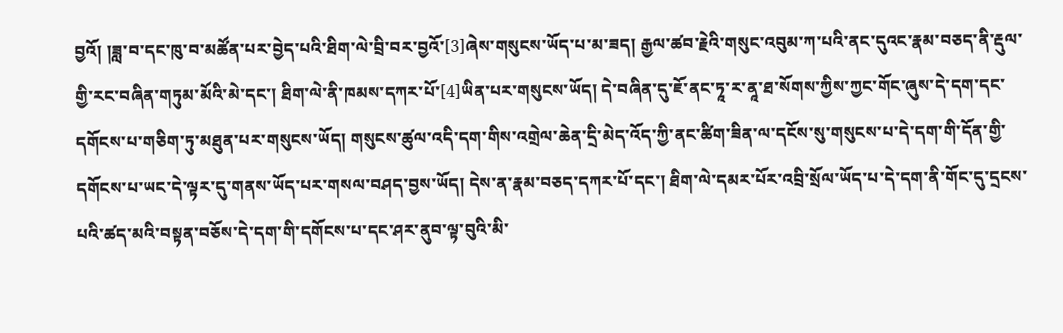བྱའོ། །ཟླ་བ་དང་ཁུ་བ་མཚོན་པར་བྱེད་པའི་ཐིག་ལེ་བྲི་བར་བྱའོ་[3]ཞེས་གསུངས་ཡོད་པ་མ་ཟད། རྒྱལ་ཚབ་རྗེའི་གསུང་འབུམ་ཀ་པའི་ནང་དུའང་རྣམ་བཅད་ནི་རྡུལ་གྱི་རང་བཞིན་གཏུམ་མོའི་མེ་དང་། ཐིག་ལེ་ནི་ཁམས་དཀར་པོ་[4]ཡིན་པར་གསུངས་ཡོད། དེ་བཞིན་དུ་ཇོ་ནང་ཏཱ་ར་ནཱ་ཐ་སོགས་ཀྱིས་ཀྱང་གོང་ཞུས་དེ་དག་དང་དགོངས་པ་གཅིག་ཏུ་མཐུན་པར་གསུངས་ཡོད། གསུངས་ཚུལ་འདི་དག་གིས་འགྲེལ་ཆེན་དྲི་མེད་འོད་ཀྱི་ནང་ཚིག་ཟིན་ལ་དངོས་སུ་གསུངས་པ་དེ་དག་གི་དོན་གྱི་དགོངས་པ་ཡང་དེ་ལྟར་དུ་གནས་ཡོད་པར་གསལ་བཤད་བྱས་ཡོད། དེས་ན་རྣམ་བཅད་དཀར་པོ་དང་། ཐིག་ལེ་དམར་པོར་འབྲི་སྲོལ་ཡོད་པ་དེ་དག་ནི་གོང་དུ་དྲངས་པའི་ཚད་མའི་བསྟན་བཅོས་དེ་དག་གི་དགོངས་པ་དང་ཤར་ནུབ་ལྟ་བུའི་མི་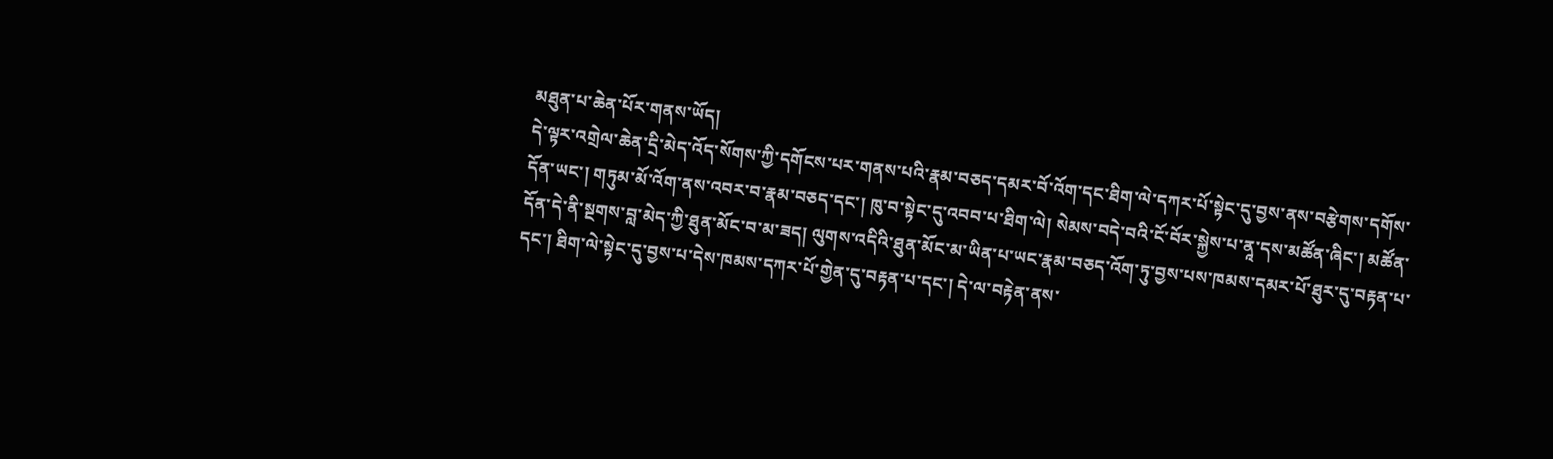མཐུན་པ་ཆེན་པོར་གནས་ཡོད།
དེ་ལྟར་འགྲེལ་ཆེན་དྲི་མེད་འོད་སོགས་ཀྱི་དགོངས་པར་གནས་པའི་རྣམ་བཅད་དམར་བོ་འོག་དང་ཐིག་ལེ་དཀར་པོ་སྟེང་དུ་བྱས་ནས་བརྩེགས་དགོས་དོན་ཡང་། གཏུམ་མོ་འོག་ནས་འབར་བ་རྣམ་བཅད་དང་། ཁུ་བ་སྟེང་དུ་འབབ་པ་ཐིག་ལེ། སེམས་བདེ་བའི་ངོ་བོར་སྐྱེས་པ་ནཱ་དས་མཚོན་ཞིང་། མཚོན་དོན་དེ་ནི་སྔགས་བླ་མེད་ཀྱི་ཐུན་མོང་བ་མ་ཟད། ལུགས་འདིའི་ཐུན་མོང་མ་ཡིན་པ་ཡང་རྣམ་བཅད་འོག་ཏུ་བྱས་པས་ཁམས་དམར་པོ་ཐུར་དུ་བརྟན་པ་དང་། ཐིག་ལེ་སྟེང་དུ་བྱས་པ་དེས་ཁམས་དཀར་པོ་གྱེན་དུ་བརྟན་པ་དང་། དེ་ལ་བརྟེན་ནས་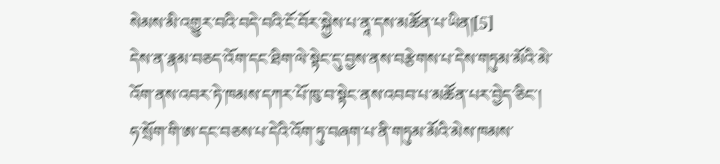སེམས་མི་འགྱུར་བའི་བདེ་བའི་ངོ་བོར་སྐྱེས་པ་ནཱ་དས་མཚོན་པ་ཡིན།[5]
དེས་ན་རྣམ་བཅད་འོག་དང་ཐིག་ལེ་སྟེང་དུ་བྱས་ནས་བརྩེགས་པ་དེས་གཏུམ་མོའི་མེ་འོག་ནས་འབར་ཏེ་ཁམས་དཀར་པོ་ཁུ་བ་སྟེང་ནས་འབབ་པ་མཚོན་པར་བྱེད་ཅིང་། ཧ་སྲོག་གི་ཨ་དང་བཅས་པ་དེའི་འོག་ཏུ་བཞག་པ་ནི་གཏུམ་མོའི་མེས་ཁམས་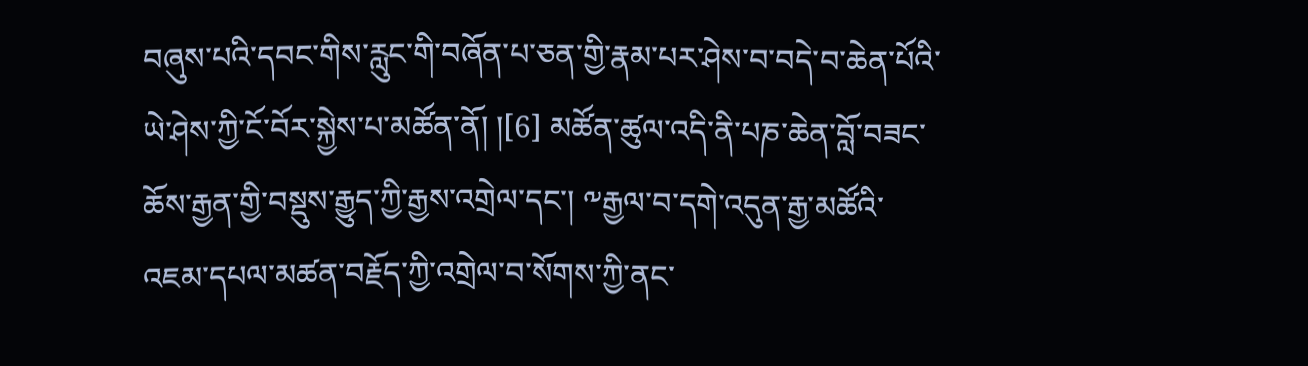བཞུས་པའི་དབང་གིས་རླུང་གི་བཞོན་པ་ཅན་གྱི་རྣམ་པར་ཤེས་བ་བདེ་བ་ཆེན་པོའི་ཡེ་ཤེས་ཀྱི་ངོ་བོར་སྐྱེས་པ་མཚོན་ནོ། །[6] མཚོན་ཚུལ་འདི་ནི་པཎ་ཆེན་བློ་བཟང་ཆོས་རྒྱན་གྱི་བསྡུས་རྒྱུད་ཀྱི་རྒྱས་འགྲེལ་དང་། ༸རྒྱལ་བ་དགེ་འདུན་རྒྱ་མཚོའི་འཇམ་དཔལ་མཚན་བརྗོད་ཀྱི་འགྲེལ་བ་སོགས་ཀྱི་ནང་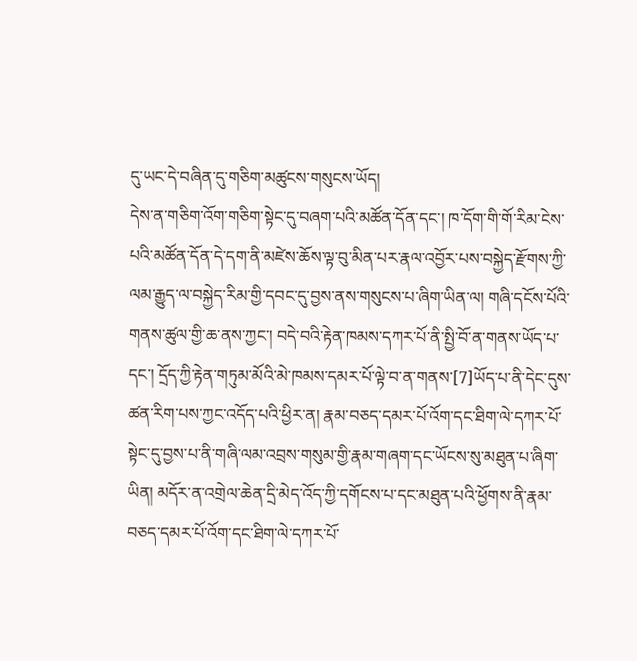དུ་ཡང་དེ་བཞིན་དུ་གཅིག་མཚུངས་གསུངས་ཡོད།
དེས་ན་གཅིག་འོག་གཅིག་སྟེང་དུ་བཞག་པའི་མཚོན་དོན་དང་། ཁ་དོག་གི་གོ་རིམ་ངེས་པའི་མཚོན་དོན་དེ་དག་ནི་མཛེས་ཆོས་ལྟ་བུ་མིན་པར་རྣལ་འབྱོར་པས་བསྐྱེད་རྫོགས་ཀྱི་ལམ་རྒྱུད་ལ་བསྐྱེད་རིམ་གྱི་དབང་དུ་བྱས་ནས་གསུངས་པ་ཞིག་ཡིན་ལ། གཞི་དངོས་པོའི་གནས་ཚུལ་གྱི་ཆ་ནས་ཀྱང་། བདེ་བའི་རྟེན་ཁམས་དཀར་པོ་ནི་སྤྱི་བོ་ན་གནས་ཡོད་པ་དང་། དྲོད་ཀྱི་རྟེན་གཏུམ་མོའི་མེ་ཁམས་དམར་པོ་ལྟེ་བ་ན་གནས་[7]ཡོད་པ་ནི་དེང་དུས་ཚན་རིག་པས་ཀྱང་འདོད་པའི་ཕྱིར་ན། རྣམ་བཅད་དམར་པོ་འོག་དང་ཐིག་ལེ་དཀར་པོ་སྟེང་དུ་བྱས་པ་ནི་གཞི་ལམ་འབྲས་གསུམ་གྱི་རྣམ་གཞག་དང་ཡོངས་སུ་མཐུན་པ་ཞིག་ཡིན། མདོར་ན་འགྲེལ་ཆེན་དྲི་མེད་འོད་ཀྱི་དགོངས་པ་དང་མཐུན་པའི་ཕྱོགས་ནི་རྣམ་བཅད་དམར་པོ་འོག་དང་ཐིག་ལེ་དཀར་པོ་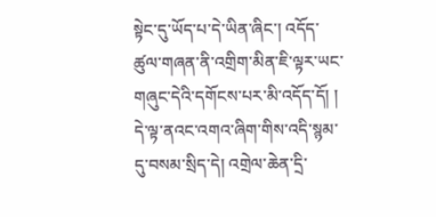སྟེང་དུ་ཡོད་པ་དེ་ཡིན་ཞིང་། འདོད་ཚུལ་གཞན་ནི་འགྲིག་མིན་ཇི་ལྟར་ཡང་གཞུང་དེའི་དགོངས་པར་མི་འདོད་དོ། །
དེ་ལྟ་ནའང་འགའ་ཞིག་གིས་འདི་སྙམ་དུ་བསམ་སྲིད་དེ། འགྲེལ་ཆེན་དྲི་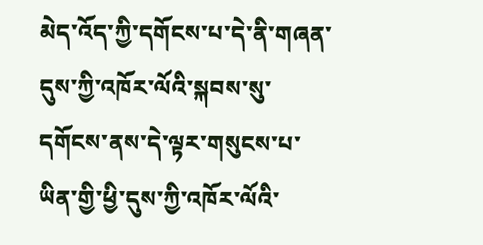མེད་འོད་ཀྱི་དགོངས་པ་དེ་ནི་གཞན་དུས་ཀྱི་འཁོར་ལོའི་སྐབས་སུ་དགོངས་ནས་དེ་ལྟར་གསུངས་པ་ཡིན་གྱི་ཕྱི་དུས་ཀྱི་འཁོར་ལོའི་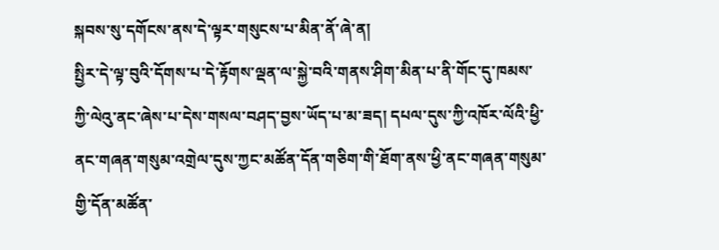སྐབས་སུ་དགོངས་ནས་དེ་ལྟར་གསུངས་པ་མིན་ནོ་ཞེ་ན།
སྤྱིར་དེ་ལྟ་བུའི་དོགས་པ་དེ་རྟོགས་ལྡན་ལ་སྐྱེ་བའི་གནས་ཤིག་མིན་པ་ནི་གོང་དུ་ཁམས་ཀྱི་ལེའུ་ནང་ཞེས་པ་དེས་གསལ་བཤད་བྱས་ཡོད་པ་མ་ཟད། དཔལ་དུས་ཀྱི་འཁོར་ལོའི་ཕྱི་ནང་གཞན་གསུམ་འགྲེལ་དུས་ཀྱང་མཚོན་དོན་གཅིག་གི་ཐོག་ནས་ཕྱི་ནང་གཞན་གསུམ་གྱི་དོན་མཚོན་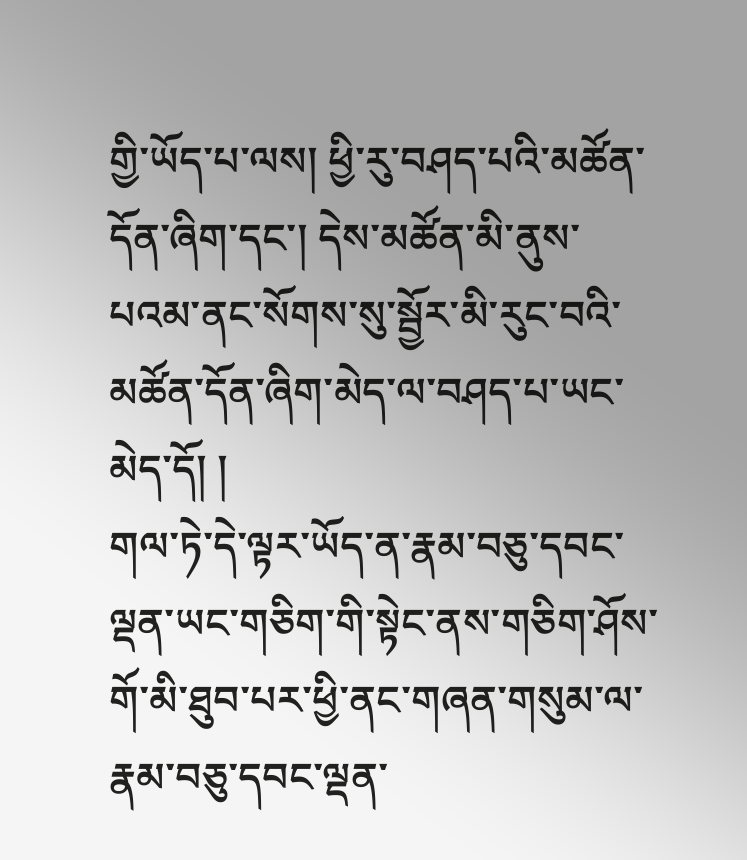གྱི་ཡོད་པ་ལས། ཕྱི་རུ་བཤད་པའི་མཚོན་དོན་ཞིག་དང་། དེས་མཚོན་མི་ནུས་པའམ་ནང་སོགས་སུ་སྦྱོར་མི་རུང་བའི་མཚོན་དོན་ཞིག་མེད་ལ་བཤད་པ་ཡང་མེད་དོ། །
གལ་ཏེ་དེ་ལྟར་ཡོད་ན་རྣམ་བཅུ་དབང་ལྡན་ཡང་གཅིག་གི་སྟེང་ནས་གཅིག་ཤོས་གོ་མི་ཐུབ་པར་ཕྱི་ནང་གཞན་གསུམ་ལ་རྣམ་བཅུ་དབང་ལྡན་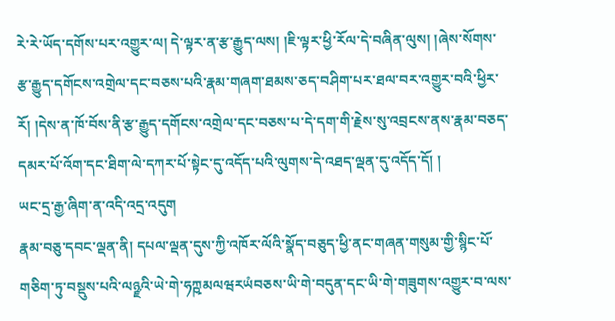རེ་རེ་ཡོད་དགོས་པར་འགྱུར་ལ། དེ་ལྟར་ན་རྩ་རྒྱུད་ལས། །ཇི་ལྟར་ཕྱི་རོལ་དེ་བཞིན་ལུས། །ཞེས་སོགས་རྩ་རྒྱུད་དགོངས་འགྲེལ་དང་བཅས་པའི་རྣམ་གཞག་ཐམས་ཅད་བཤིག་པར་ཐལ་བར་འགྱུར་བའི་ཕྱིར་རོ། །དེས་ན་ཁོ་བོས་ནི་རྩ་རྒྱུད་དགོངས་འགྲེལ་དང་བཅས་པ་དེ་དག་གི་རྗེས་སུ་འབྲངས་ནས་རྣམ་བཅད་དམར་པོ་འོག་དང་ཐིག་ལེ་དཀར་པོ་སྟེང་དུ་འདོད་པའི་ལུགས་དེ་འཐད་ལྡན་དུ་འདོད་དོ། །
ཡང་དྲ་རྒྱ་ཞིག་ན་འདི་འདྲ་འདུག
རྣམ་བཅུ་དབང་ལྡན་ནི། དཔལ་ལྡན་དུས་ཀྱི་འཁོར་ལོའི་སྣོད་བཅུད་ཕྱི་ནང་གཞན་གསུམ་གྱི་སྙིང་པོ་གཅིག་ཏུ་བསྡུས་པའི་ལཉྫའི་ཡེ་གེ་ཧཀྵམལཝརཡཾབཅས་ཡི་གེ་བདུན་དང་ཡི་གེ་གཟུགས་འགྱུར་བ་ལས་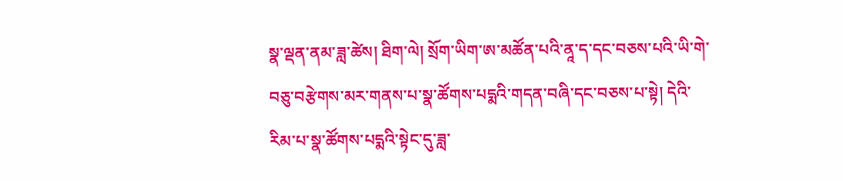སྣ་ལྡན་ནམ་ཟླ་ཚེས། ཐིག་ལེ། སྲོག་ཡིག་ཨ་མཚོན་པའི་ནཱ་ད་དང་བཅས་པའི་ཡི་གེ་བཅུ་བརྩེགས་མར་གནས་པ་སྣ་ཚོགས་པདྨའི་གདན་བཞི་དང་བཅས་པ་སྟེ། དེའི་རིམ་པ་སྣ་ཚོགས་པདྨའི་སྟེང་དུ་ཟླ་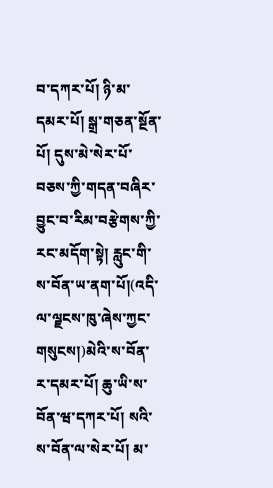བ་དཀར་པོ། ཉི་མ་དམར་པོ། སྒྲ་གཅན་སྔོན་པོ། དུས་མེ་སེར་པོ་བཅས་ཀྱི་གདན་བཞིར་བྱུང་བ་རིམ་བརྩེགས་ཀྱི་རང་མདོག་སྟེ། རླུང་གི་ས་བོན་ཡ་ནག་པོ།(འདི་ལ་ལྗངས་ཁུ་ཞེས་ཀྱང་གསུངས།)མེའི་ས་བོན་ར་དམར་པོ། ཆུ་ཡི་ས་བོན་ཝ་དཀར་པོ། སའི་ས་བོན་ལ་སེར་པོ། མ་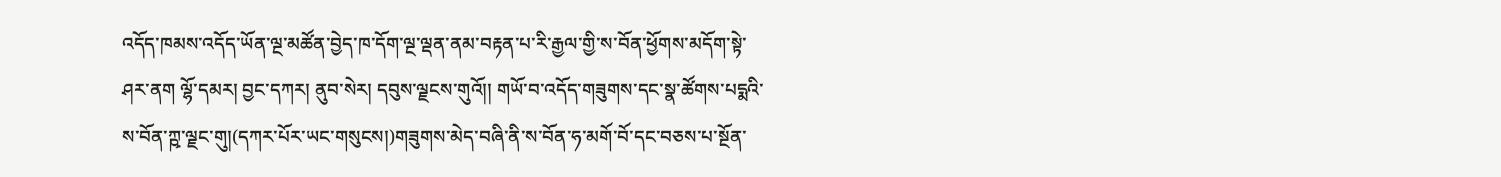འདོད་ཁམས་འདོད་ཡོན་ལྔ་མཚོན་བྱེད་ཁ་དོག་ལྔ་ལྡན་ནམ་བརྟན་པ་རི་རྒྱལ་གྱི་ས་བོན་ཕྱོགས་མདོག་སྟེ་ཤར་ནག ལྷོ་དམར། བྱང་དཀར། ནུབ་སེར། དབུས་ལྗངས་གུའོ།། གཡོ་བ་འདོད་གཟུགས་དང་སྣ་ཚོགས་པདྨའི་ས་བོན་ཀྵ་ལྗང་གུ།(དཀར་པོར་ཡང་གསུངས།)གཟུགས་མེད་བཞི་ནི་ས་བོན་ཧ་མགོ་བོ་དང་བཅས་པ་སྔོན་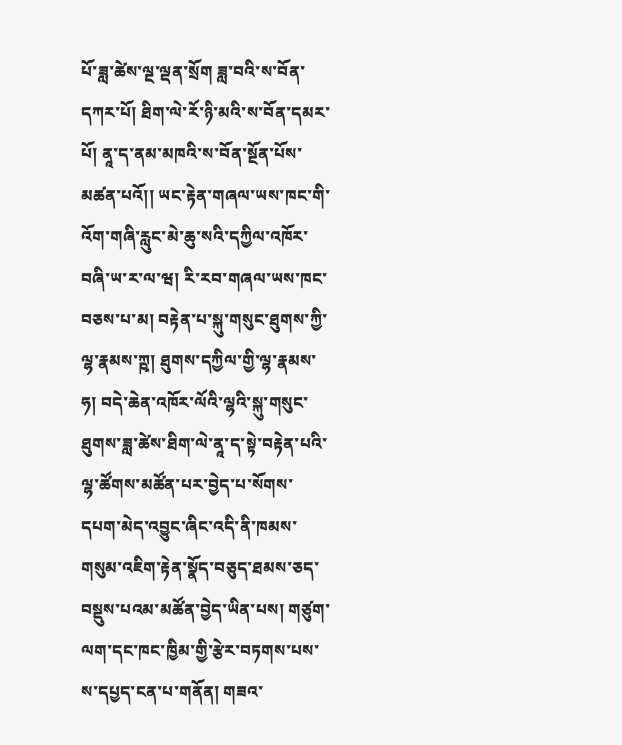པོ་ཟླ་ཚེས་ལྔ་ལྡན་སྲོག ཟླ་བའི་ས་བོན་དཀར་པོ། ཐིག་ལེ་རོ་ཉི་མའི་ས་བོན་དམར་པོ། ནཱ་ད་ནམ་མཁའི་ས་བོན་སྔོན་པོས་མཚན་པའོ།། ཡང་རྟེན་གཞལ་ཡས་ཁང་གི་འོག་གཞི་རླུང་མེ་ཆུ་སའི་དཀྱིལ་འཁོར་བཞི་ཡ་ར་ལ་ཝ། རི་རབ་གཞལ་ཡས་ཁང་བཅས་པ་མ། བརྟེན་པ་སྐུ་གསུང་ཐུགས་ཀྱི་ལྷ་རྣམས་ཀྵ། ཐུགས་དཀྱིལ་གྱི་ལྷ་རྣམས་ཧ། བདེ་ཆེན་འཁོར་ལོའི་ལྷའི་སྐུ་གསུང་ཐུགས་ཟླ་ཚེས་ཐིག་ལེ་ནཱ་ད་སྟེ་བརྟེན་པའི་ལྷ་ཚོགས་མཚོན་པར་བྱེད་པ་སོགས་དཔག་མེད་འབྱུང་ཞིང་འདི་ནི་ཁམས་གསུམ་འཇིག་རྟེན་སྣོད་བཅུད་ཐམས་ཅད་བསྡུས་པའམ་མཚོན་བྱེད་ཡིན་པས། གཙུག་ལག་དང་ཁང་ཁྱིམ་གྱི་རྩེར་བཏགས་པས་ས་དཔྱད་ངན་པ་གནོན། གཟའ་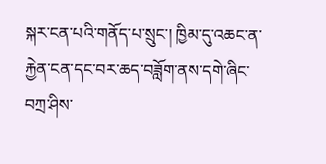སྐར་ངན་པའི་གནོད་པ་སྲུང་། ཁྱིམ་དུ་འཆང་ན་རྐྱེན་ངན་དང་བར་ཆད་བཟློག་ནས་དགེ་ཞིང་བཀྲ་ཤིས་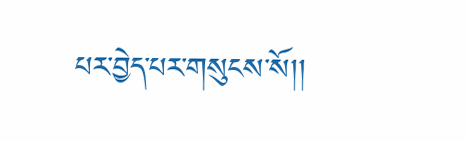པར་བྱེད་པར་གསུངས་སོ།།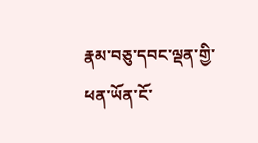རྣམ་བཅུ་དབང་ལྡན་གྱི་ཕན་ཡོན་ངོ་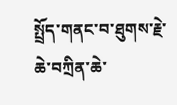སྤྲོད་གནང་བ་ཐུགས་རྗེ་ཆེ་བཀྲིན་ཆེ་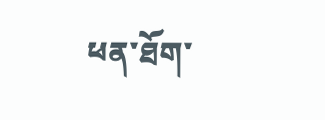ཕན་ཐོག་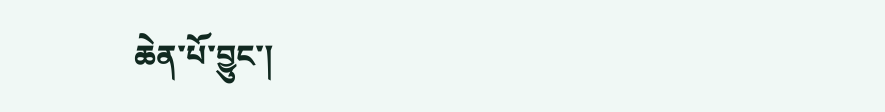ཆེན་པོ་བྱུང་།